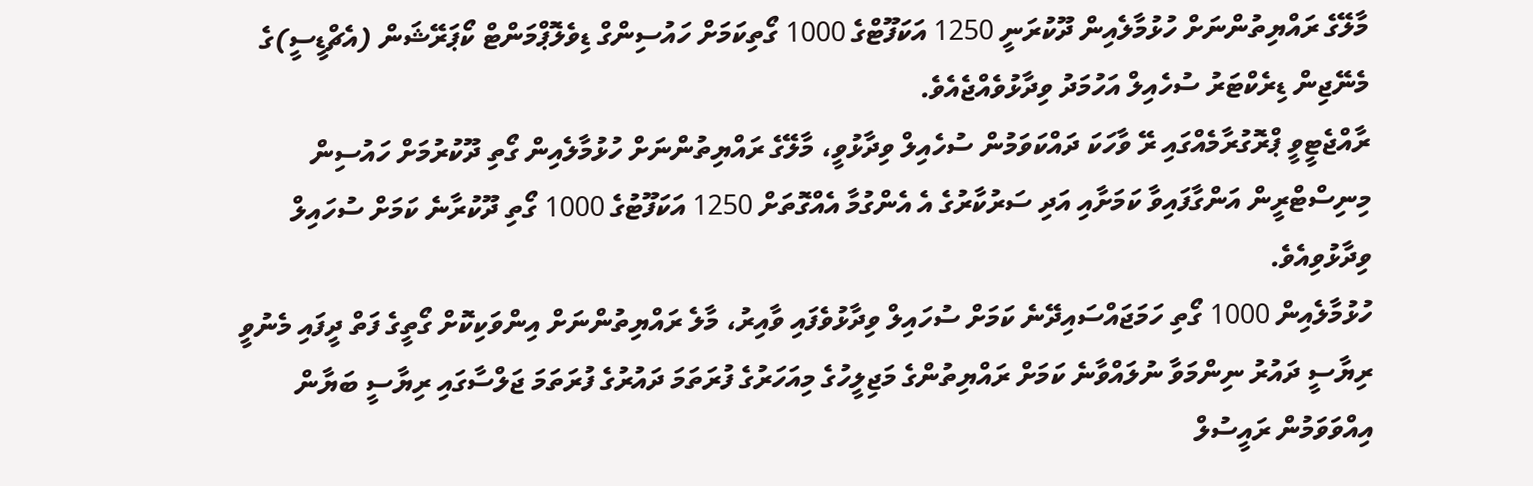މާލޭގެ ރައްޔިތުންނަށް ހުޅުމާލެއިން ދޫކުރަނީ 1250 އަކަފޫޓްގެ 1000 ގޯތިކަމަށް ހައުސިންގް ޑިވެލޮޕްމަންޓް ކޯޕަރޭޝަން (އެޗްޑީސީ)ގެ މެނޭޖިން ޑިރެކްޓަރު ސުހެއިލް އަހުމަދު ވިދާޅުވެއްޖެއެވެ.
ރާއްޖެޓީވީ ޕްރޮގުރާމެއްގައި ރޭ ވާހަކަ ދައްކަވަމުން ސުހެއިލް ވިދާޅުވީ، މާލޭގެ ރައްޔިތުންނަށް ހުޅުމާލެއިން ގޯތި ދޫކުރުމަށް ހައުސިން މިނިސްޓްރީން އަންގާފައިވާ ކަމަށާއި އަދި ސަރުކާރުގެ އެ އެންގުމާ އެއްގޮތަށް 1250 އަކަފޫޓުގެ 1000 ގޯތި ދޫކުރާނެ ކަމަށް ސުހައިލް ވިދާޅުވިއެވެ.
ހުޅުމާލެއިން 1000 ގޯތި ހަމަޖައްސައިދޭނެ ކަމަށް ސުހައިލް ވިދާޅުވެފައި ވާއިރު، މާލެ ރައްޔިތުންނަށް އިންވަކިކޮށް ގޯތީގެ ފަތް ދީފައި މެނުވީ ރިޔާސީ ދައުރު ނިންމަވާ ނުލައްވާނެ ކަމަށް ރައްޔިތުންގެ މަޖިލީހުގެ މިއަހަރުގެ ފުރަތަމަ ދައުރުގެ ފުރަތަމަ ޖަލްސާގައި ރިޔާސީ ބަޔާން އިއްވަވަމުން ރައީސުލް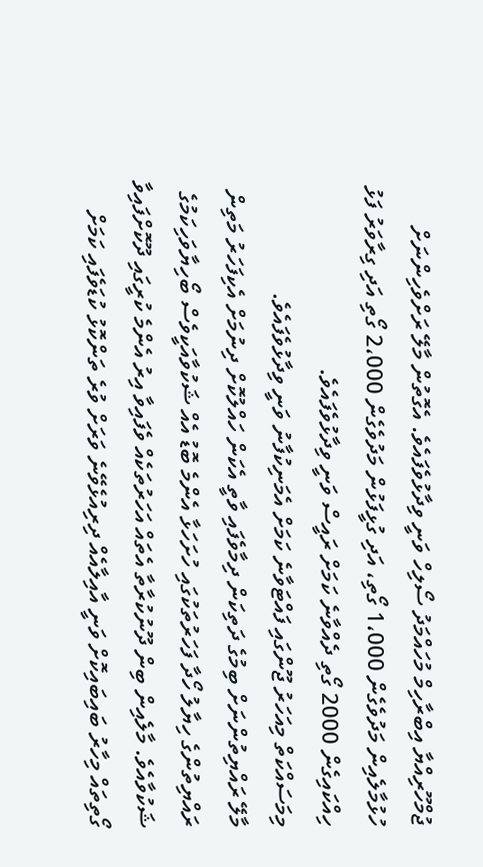ޖުމްހޫރިއްޔާ އިބްރާހިމް މުހައްމަދު ސޯލިހް ވަނީ ވިދާޅުވެފައެވެ. އެގޮތުން މާލޭ ރަށްވެހިންނަށް ހުޅުމާލެއިން މަދުވެގެން 1،000 ގޯތި، އަދި ގުޅީފަޅުން މަދުވެގެން 2،000 ގޯތި އަދި ގިރާވަރު ފަޅު ހިއްކައިގެން 2000 ގޯތި ދެއްވާނެ ކަމަށް ރައީސް ވަނީ ވިދާޅުވެފައެވެ.
މިމަސައްކަތް މިއަހަރު ޖޫންގައި ފައްޓަވާނެ ކަމަށް އެމަނިކުފާނު ވަނީ ވިދާޅުވެފައެވެ.
މާލޭ ރައްޔިތުންނަށް ބިމުގެ ދަތިކަން ދިމާވެފައި ވާތީ އެކަން ހައްލުކޮށް ދިނުމަށް އެކިފަހަރު މަތިން ރައްޔިތުންގެ ހިޔާލު ހޯދާ ފަހަރުތަކުގައި ހުށަހަޅާ އެންމެ ބޮޑު އެއް ޝަކުވާއަކީވެސް ބޯހިޔާވަހިކަމުގެ ޝަކުވާއެވެ. މާލެއިން ބިން ދޫނުކުރާތާ އެތައް އަހަރުތަކެއް ވެފައިވާ އިރު އެންމެ ކުރީގައި ދޫކޮށްފައިވާ ގޯތިތައް މިހާރު ބައިބައިކޮށް ވަނީ އާއިލާއެއް ދިރިއުޅެވޭނެ ވަރަށް ވުރެ ތަންކޮޅު ކުޑަވެފައި ކަމަށް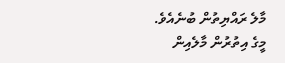މާލެ ރައްޔިތުން ބުނެއެވެ. މީގެ އިތުރުން މާލެއިން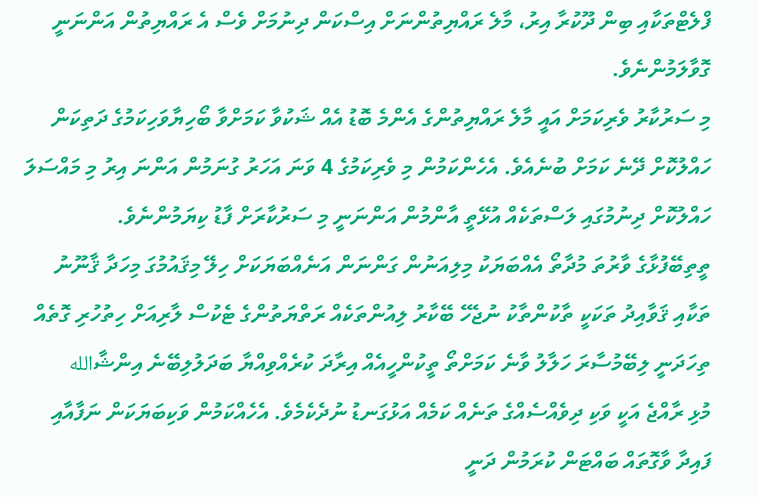ފްލެޓްތަކާއި ބިން ދޫކުރާ އިރު، މާލެ ރައްޔިތުންނަށް އިސްކަން ދިނުމަށް ވެސް އެ ރައްޔިތުން އަންނަނީ ގޮވާލަމުންނެވެ.
މި ސަރުކާރު ވެރިކަމަށް އައީ މާލެ ރައްޔިތުންގެ އެންމެ ބޮޑު އެއް ޝަކުވާ ކަމަށްވާ ބޯހިޔާވަހިކަމުގެ ދަތިކަން ހައްލުކޮށް ދޭނެ ކަމަށް ބުނެއެވެ. އެހެންކަމުން މި ވެރިކަމުގެ 4 ވަނަ އަހަރު ގުނަމުން އަންނަ އިރު މި މައްސަލަ ހައްލުކޮށް ދިނުމުގައި ލަސްތަކެއް އުޅޭތީ އާންމުން އަންނަނީ މި ސަރުކާރަށް ފާޑު ކިޔަމުންނެވެ.
ތީތިބޭފުޅާގެ ވާރުތަ މުދާތޯ އެއްބަޔަކު މިލިއަނުން ގަންނަން އަނެއްބަޔަކަށް ހިލޭ މިޤައުމުގަ މިހަދާ ޤާނޫނު ތަކާއި ޤަވާއިދު ތަކަކީ ތާކުންތާކު ނުޖެހޭ ބޭކާރު ލިއުންތަކެއް ރަތްޔަތުންގެ ޓެކުސް ލާރިއަށް ހިތުހުރި ގޮތެއް ތިހަދަނީ ލިބޭމުސާރަ ހަލާލު ވާނެ ކަމަށްތޯ ތީކުންހީއެއް އިރާދަ ކުރެއްވިއްޔާ ބަދަލުލިބޭނެ އިންޝާالله
މުޅި ރާއްޖެ އަކީ ވަކި ދިވެއްސެއްގެ ތަނެއް ކަމެއް އަޅުގަނޑު ނުދެކެމެވެ. އެހެއްކަމުން ވަކިބަޔަކަން ނަފާއާއި ފައިދާ ވާގޮތައް ބައްޓަން ކުރަމުން ދަނީ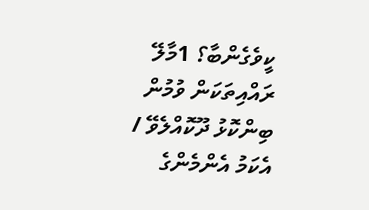ކީވެގެންބާ؟ 1މާލޭ ރައްއިތަކަން ވުމުން ބިންކޮޅު ދޫކޮއްލެވޭ / އެކަމު އެންމެންގެ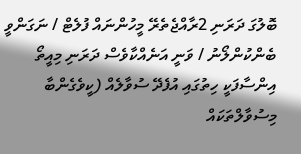ބޮލުގަ ދަރަނި 2ރާއްޖެތެރޭ މީހުންނައް ފުލެޓް / ނަގަންވީ ބެންކުންލޯނު / ވަނީ އަނެއްކާވެސް ދަރަނި މިއީތޯ އިންސާފަކީ ހިތުގައި އުފެދޭ ސުވާލެއް (ކީވެގެންބާ މިސުވާލްތަކައް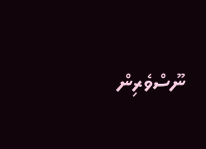ނޫސްވެރިން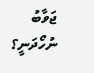ޖަވާބު ނުހޯދަނީ؟